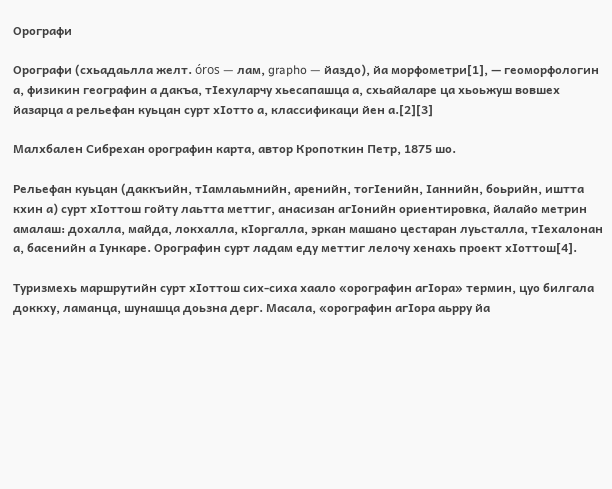Орографи

Орографи (схьадаьлла желт. óros — лам, grapho — йаздо), йа морфометри[1], — геоморфологин а, физикин географин а дакъа, тӀехуларчу хьесапашца а, схьайаларе ца хьоьжуш вовшех йазарца а рельефан куьцан сурт хӀотто а, классификаци йен а.[2][3]

Малхбален Сибрехан орографин карта, автор Кропоткин Петр, 1875 шо.

Рельефан куьцан (даккъийн, тӀамлаьмнийн, аренийн, тогӀенийн, Ӏаннийн, боьрийн, иштта кхин а) сурт хӀоттош гойту лаьтта меттиг, анасизан агӀонийн ориентировка, йалайо метрин амалаш: дохалла, майда, локхалла, кӀоргалла, эркан машано цестаран луьсталла, тӀехалонан а, басенийн а Ӏункаре. Орографин сурт ладам еду меттиг лелочу хенахь проект хӀоттош[4].

Туризмехь маршрутийн сурт хӀоттош сих-сиха хаало «орографин агӀора» термин, цуо билгала доккху, ламанца, шунашца доьзна дерг. Масала, «орографин агӀора аьрру йа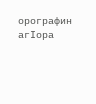орографин агӀора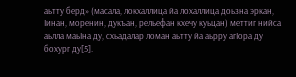аьтту берд» (масала, локхаллица йа лохаллица доьзна эркан, Ӏинан, моренин, дукъан, рельефан кхечу куьцан) меттиг нийса аьлла маьӀна ду, схьадалар ломан аьтту йа аьрру агӀора ду бохург ду[5].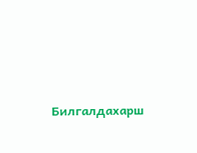Билгалдахарш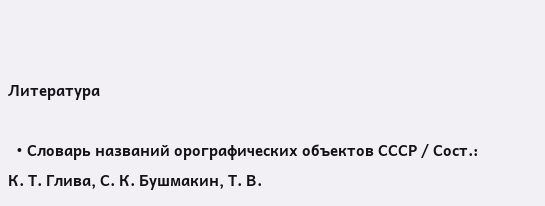Литература

  • Словарь названий орографических объектов СССР / Сост.: К. Т. Глива, С. К. Бушмакин, Т. В.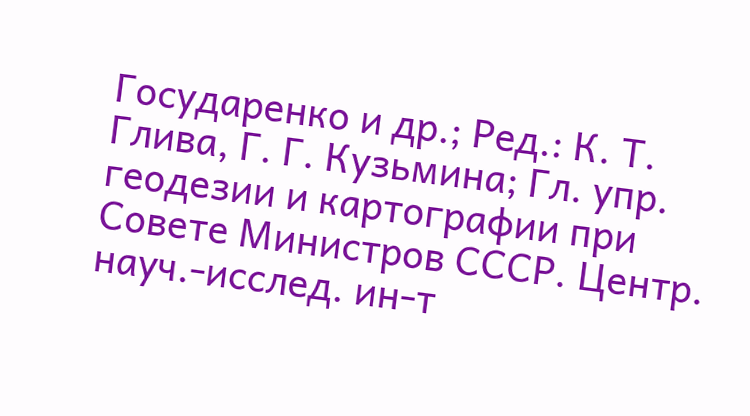Государенко и др.; Ред.: К. Т. Глива, Г. Г. Кузьмина; Гл. упр. геодезии и картографии при Совете Министров СССР. Центр. науч.-исслед. ин-т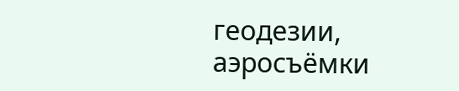геодезии, аэросъёмки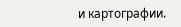и картографии.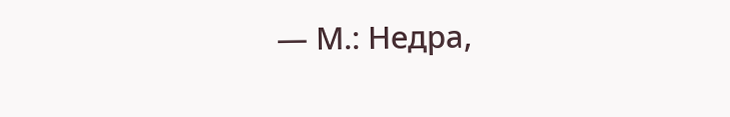— М.: Недра,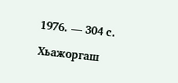1976. — 304 с.

Хьажоргаш